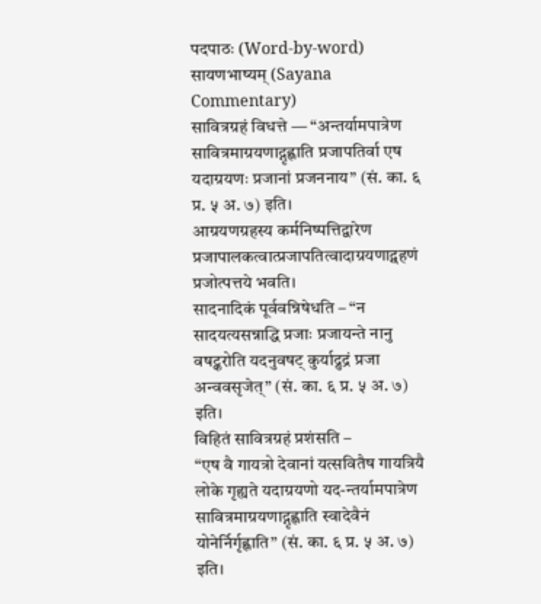पदपाठः (Word-by-word)
सायणभाष्यम् (Sayana Commentary)
सावित्रग्रहं विधत्ते — “अन्तर्यामपात्रेण सावित्रमाग्रयणाद्गृह्णाति प्रजापतिर्वा एष यदाग्रयणः प्रजानां प्रजननाय” (सं. का. ६ प्र. ५ अ. ७) इति।
आग्रयणग्रहस्य कर्मनिष्पत्तिद्वारेण प्रजापालकत्वात्प्रजापतित्वादाग्रयणाद्ग्रहणं प्रजोत्पत्तये भवति।
सादनादिकं पूर्ववन्निषेधति – “न सादयत्यसन्नाद्धि प्रजाः प्रजायन्ते नानु वषट्करोति यदनुवषट् कुर्याद्रुद्रं प्रजा अन्ववसृजेत्” (सं. का. ६ प्र. ५ अ. ७) इति।
विहितं सावित्रग्रहं प्रशंसति –
“एष वै गायत्रो देवानां यत्सवितैष गायत्रियै लोके गृह्यते यदाग्रयणो यद-न्तर्यामपात्रेण सावित्रमाग्रयणाद्गृह्णाति स्वादेवैनं योनेर्निर्गृह्णाति” (सं. का. ६ प्र. ५ अ. ७) इति।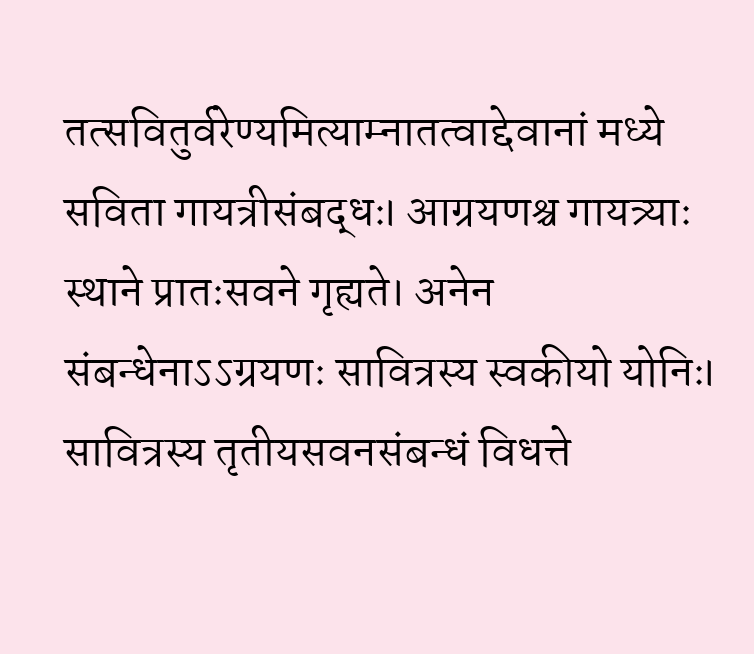तत्सवितुर्वरेण्यमित्याम्नातत्वाद्देवानां मध्ये सविता गायत्रीसंबद्धः। आग्रयणश्च गायत्र्याः स्थाने प्रातःसवने गृह्यते। अनेन संबन्धेनाऽऽग्रयणः सावित्रस्य स्वकीयो योनिः।
सावित्रस्य तृतीयसवनसंबन्धं विधत्ते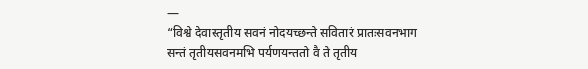—
“विश्वे देवास्तृतीय सवनं नोदयच्छन्ते सवितारं प्रातःसवनभाग सन्तं तृतीयसवनमभि पर्यणयन्ततो वै ते तृतीय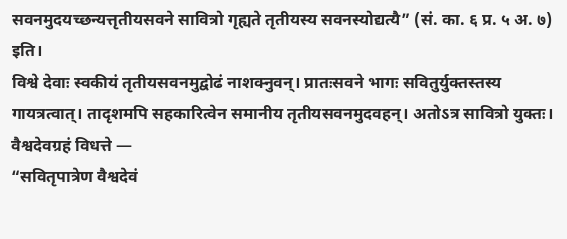सवनमुदयच्छन्यत्तृतीयसवने सावित्रो गृह्यते तृतीयस्य सवनस्योद्यत्यै” (सं. का. ६ प्र. ५ अ. ७) इति।
विश्वे देवाः स्वकीयं तृतीयसवनमुद्वोढं नाशक्नुवन्। प्रातःसवने भागः सवितुर्युक्तस्तस्य गायत्रत्वात्। तादृशमपि सहकारित्वेन समानीय तृतीयसवनमुदवहन्। अतोऽत्र सावित्रो युक्तः।
वैश्वदेवग्रहं विधत्ते —
“सवितृपात्रेण वैश्वदेवं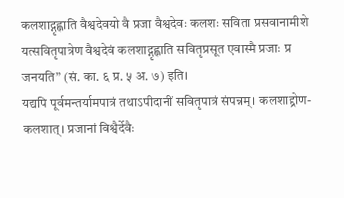कलशाद्गृह्णाति वैश्वदेवयो वै प्रजा वैश्वदेवः कलशः सविता प्रसवानामीशे यत्सवितृपात्रेण वैश्वदेवं कलशाद्गृह्णाति सवितृप्रसूत एवास्मै प्रजाः प्र जनयति” (सं. का. ६ प्र. ५ अ. ७) इति।
यद्यपि पूर्वमन्तर्यामपात्रं तथाऽपीदानीं सवितृपात्रं संपन्नम्। कलशाद्द्रोण-कलशात्। प्रजानां विश्वैर्देवैः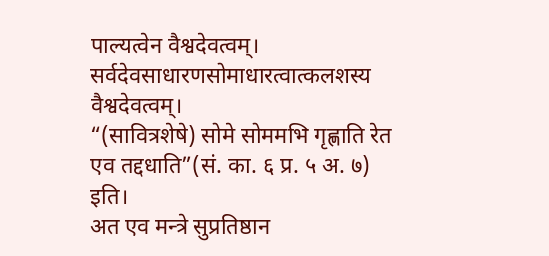पाल्यत्वेन वैश्वदेवत्वम्। सर्वदेवसाधारणसोमाधारत्वात्कलशस्य वैश्वदेवत्वम्।
“(सावित्रशेषे) सोमे सोममभि गृह्णाति रेत एव तद्दधाति”(सं. का. ६ प्र. ५ अ. ७) इति।
अत एव मन्त्रे सुप्रतिष्ठान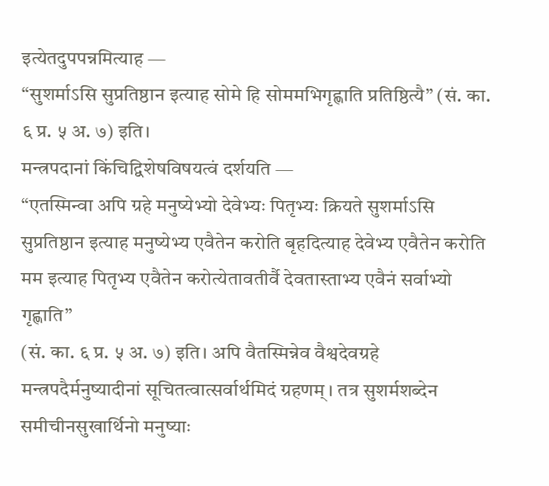इत्येतदुपपन्नमित्याह —
“सुशर्माऽसि सुप्रतिष्ठान इत्याह सोमे हि सोममभिगृह्णाति प्रतिष्ठित्यै” (सं. का. ६ प्र. ५ अ. ७) इति।
मन्त्रपदानां किंचिद्विशेषविषयत्वं दर्शयति —
“एतस्मिन्वा अपि ग्रहे मनुष्येभ्यो देवेभ्यः पितृभ्यः क्रियते सुशर्माऽसि सुप्रतिष्ठान इत्याह मनुष्येभ्य एवैतेन करोति बृहदित्याह देवेभ्य एवैतेन करोति मम इत्याह पितृभ्य एवैतेन करोत्येतावतीर्वै देवतास्ताभ्य एवैनं सर्वाभ्यो गृह्णाति”
(सं. का. ६ प्र. ५ अ. ७) इति। अपि वैतस्मिन्नेव वैश्वदेवग्रहे मन्त्रपदैर्मनुष्यादीनां सूचितत्वात्सर्वार्थमिदं ग्रहणम्। तत्र सुशर्मशब्देन समीचीनसुखार्थिनो मनुष्याः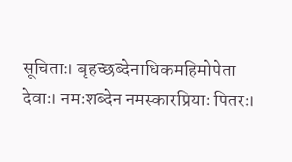सूचिताः। बृहच्छब्देनाधिकमहिमोपेता देवाः। नमःशब्देन नमस्कारप्रियाः पितरः।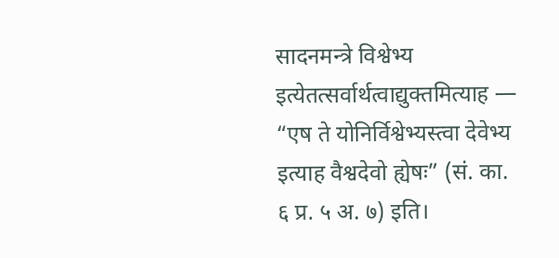सादनमन्त्रे विश्वेभ्य इत्येतत्सर्वार्थत्वाद्युक्तमित्याह —
“एष ते योनिर्विश्वेभ्यस्त्वा देवेभ्य इत्याह वैश्वदेवो ह्येषः” (सं. का. ६ प्र. ५ अ. ७) इति।